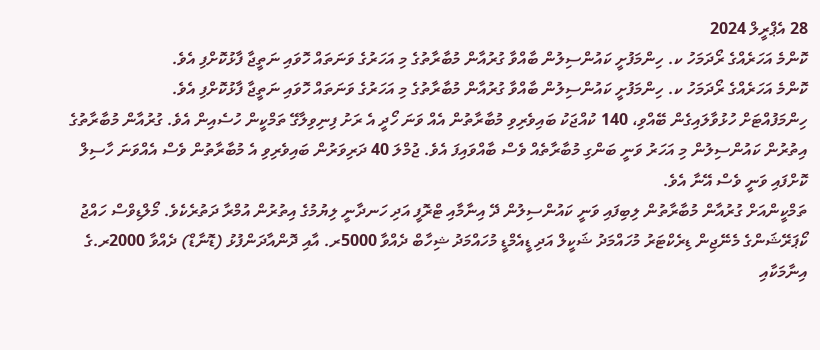28 އެޕްރީލް 2024
ކޮންމެ އަހަރެއްގެ ރޯދަމަހު ކ. ހިންމަފުށީ ކައުންސިލުން ބާއްވާ ގުރުއާން މުބާރާތުގެ މި އަހަރުގެ ވަނަތައް ހޮވައި ނަތީޖާ ފާޅުކޮށްފި އެވެ.
ކޮންމެ އަހަރެއްގެ ރޯދަމަހު ކ. ހިންމަފުށީ ކައުންސިލުން ބާއްވާ ގުރުއާން މުބާރާތުގެ މި އަހަރުގެ ވަނަތައް ހޮވައި ނަތީޖާ ފާޅުކޮށްފި އެވެ.
ހިންމަފުއްޓަށް ހުޅުވާލައިގެން ބޭއްވި، 140 ކުއްޖަކު ބައިވެރިވި މުބާރާތުން އެއް ވަނަ ހޯދީ އެ ރަށު ފިނިވިލާގޭ ތަމްކީން ހުސެއިން އެވެ. ގުރުއާން މުބާރާތުގެ އިތުރުން ކައުންސިލުން މި އަހަރު ވަނީ ބަންގި މުބާރާތެއް ވެސް ބާއްވައިފަ އެވެ. ޖުމްލަ 40 ދަރިވަރުން ބައިވެރިވި އެ މުބާރާތުން ވެސް އެއްވަނަ ހާސިލް ކޮށްފައި ވަނީ ވެސް އޭނާ އެވެ.
ތަމްކީންއަށް ގުރުއާން މުބާރާތުން ލިބިފައި ވަނީ ކައުންސިލުން ދޭ އިނާމާއި ޓްރޮފީ އަދި ހަނދާނީ ލިޔުމުގެ އިތުރުން އުމްރާ ދަތުރެކެވެ. މޯލްޑިވްސް ހައްޖު ކޯޕަރޭޝަންގެ މެނޭޖިން ޑިރެކްޓަރު މުހައްމަދު ޝަކީލް އަދި ޑީއެމްޑީ މުހައްމަދު ޝިހާބް ދެއްވާ 5000ރ. އާއި ދޮންއާދަންފުޅު (ޑޮނާޑް) ދެއްވާ 2000ރ.ގެ އިނާމަކާއި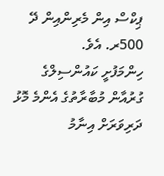ޕިކްސް އިން މެރިންއިން ދޭ 500ރ. އެވެ.
ހިންމަފުށީ ކައުންސިލްގެ ގުރުއާން މުބާރާތުގެ އެންމެ މޮޅު ދަރިވަރަށް އިނާމު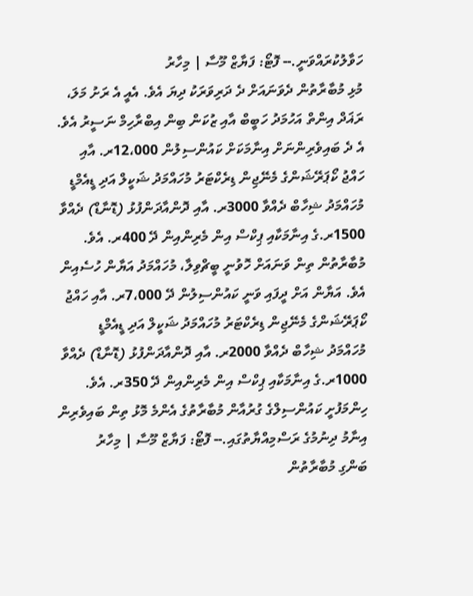ހަވާލުކުރައްވަނީ.-- ފޮޓޯ: ފަޔާޒް މޫސާ | މިހާރު
މުޅި މުބާރާތުން ދެވަނައަށް ދެ ދަރިވަރަކު ދިޔަ އެވެ. އެއީ އެ ރަށު މަލަ، ރަޣަދް އިންތް އަހުމަދު ހަބީބް އާއި ޒުކަން ބިން އިބްރާހިމް ނަސީރު އެވެ. އެ ދެ ބައިވެރިންނަށް އިނާމަކަށް ކައުންސިލުން 12،000ރ. އާއި ހައްޖު ކޯޕަރޭޝަންގެ މެނޭޖިން ޑިރެކްޓަރު މުހައްމަދު ޝަކީލް އަދި ޑީއެމްޑީ މުހައްމަދު ޝިހާބް ދެއްވާ 3000ރ. އާއި ދޮންއާދަންފުޅު (ޑޮނާޑް) ދެއްވާ 1500ރ.ގެ އިނާމަކާއި ޕިކްސް އިން މެރިންއިން ދޭ 400ރ. އެވެ.
މުބާރާތުން ތިން ވަނައަށް ހޮވުނީ ބީޗްވިލާ، މުހައްމަދު އަޔާން ހުސެއިން އެވެ. އަޔާން އަށް ދީފައި ވަނީ ކައުންސިލުން ދޭ 7،000ރ. އާއި ހައްޖު ކޯޕަރޭޝަންގެ މެނޭޖިން ޑިރެކްޓަރު މުހައްމަދު ޝަކީލް އަދި ޑީއެމްޑީ މުހައްމަދު ޝިހާބް ދެއްވާ 2000ރ. އާއި ދޮންއާދަންފުޅު (ޑޮނާޑް) ދެއްވާ 1000ރ.ގެ އިނާމަކާއި ޕިކްސް އިން މެރިންއިން ދޭ 350ރ. އެވެ.
ހިންމަފުށީ ކައުންސިލްގެ ގުރުއާން މުބާރާތުގެ އެންމެ މޮޅު ތިން ބައިވެރިން އިނާމު ދިނުމުގެ ރަސްމިއްޔާތުގައި.-- ފޮޓޯ: ފަޔާޒް މޫސާ | މިހާރު
ބަންގި މުބާރާތުން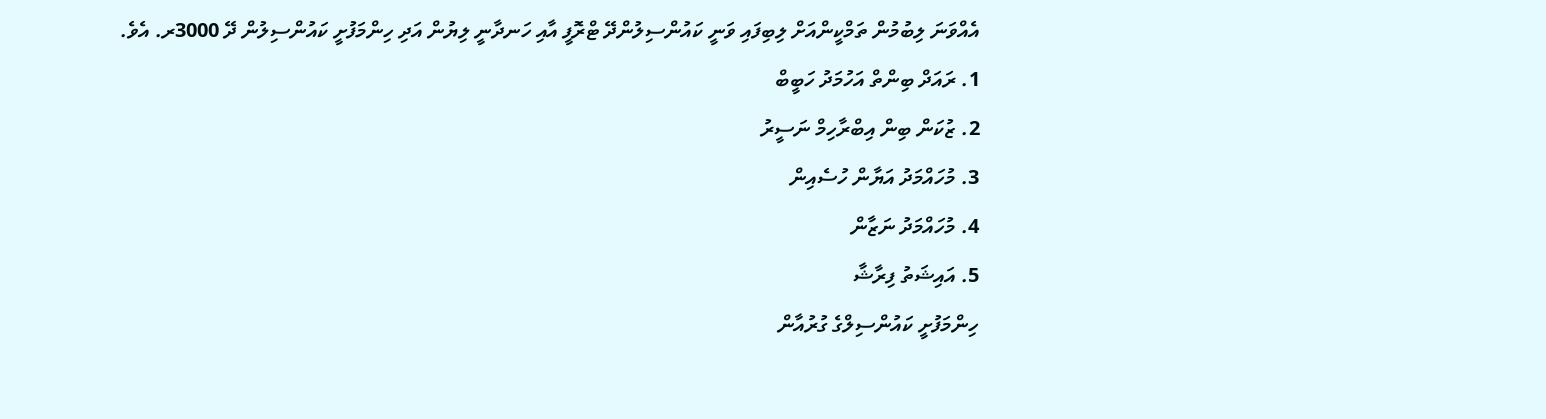އެއްވަނަ ލިބުމުން ތަމްކީންއަށް ލިބިފައި ވަނީ ކައުންސިލުންދޭ ޓްރޮފީ އާއި ހަނދާނީ ލިޔުން އަދި ހިންމަފުށީ ކައުންސިލުން ދޭ 3000ރ. އެވެ.
1. ރައަދް ބިންތް އަހުމަދު ހަބީބް
2. ޒުކަން ބިން އިބްރާހިމް ނަސީރު
3. މުހައްމަދު އަޔާން ހުސެއިން
4. މުހައްމަދު ނަޒާން
5. އައިޝަތު ފިރާޝާ
ހިންމަފުށީ ކައުންސިލްގެ ގުރުއާން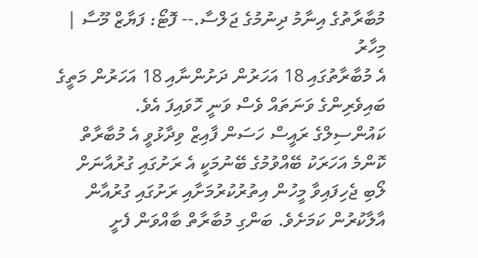މުބާރާތުގެ އިނާމު ދިނުމުގެ ޖަލްސާ.-- ފޮޓޯ: ފަޔާޒް މޫސާ | މިހާރު
އެ މުބާރާތުގައި 18 އަހަރުން ދަށުންނާއި 18 އަހަރުން މަތީގެ ބައިވެރިންގެ ވަނަތައް ވެސް ވަނީ ހޮވައިފަ އެވެ.
ކައުންސިލްގެ ރައީސް ހަސަން ފާއިޒް ވިދާޅުވީ އެ މުބާރާތް ކޮންމެ އަހަރަކު ބޭއްވުމުގެ ބޭނުމަކީ އެ ރަށުގައި ގުރުއާނަށް ލޯބި ޖެހިފައިވާ މީހުން އިތުރުކުރުމަށާއި ރަށުގައި ގުރުއާން އާލާކުރުން ކަމަށެވެ. ބަންގި މުބާރާތް ބާއްވަން ފެށީ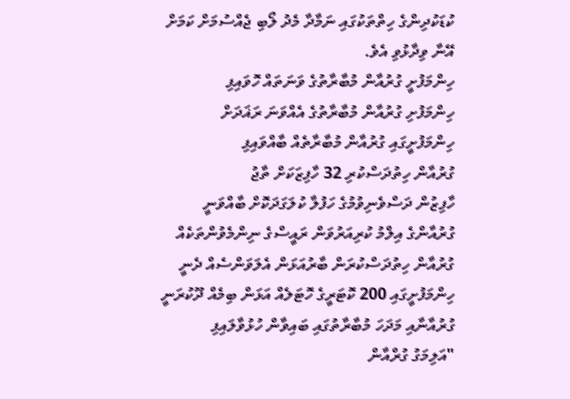ކުޑަކުދިންގެ ހިތްތަކުގައި ނަމާދާ މެދު ލޯބި ޖެއްސުމަށް ކަމަށް އޭނާ ވިދާޅުވި އެވެ.
ހިންމަފުށީ ގުރުއާން މުބާރާތުގެ ވަނަތައް ހޮވައިފި
ހިންމަފުށި ގުރުއާން މުބާރާތުގެ އެއްވަނަ ރަޣަދަށް
ހިންމަފުށީގައި ގުރުއާން މުބާރާތެއް ބާއްވައިފި
ގުރުއާން ހިތުދަސްކުރި 32 ހާފިޒަކަށް ތާޖު
ހާފިޒުން ދަސްވެނިވުމުގެ ހަފުލާ ކުލަގަދަކޮށް ބާއްވަނީ
ގުރުއާންގެ އިލްމު ކުރިއަރުވަން ރައީސްގެ ނިންމެވުންތަކެއް
ގުރުއާން ހިތުދަސްކުރަން ބާރުއަޅަން އެލަވަންސެއް ދެނީ
ހިންމަފުށީގައި 200 ކޮޓަރީގެ ހޮޓަލެއް އަޅަން ބިމެއް ދޫކުރަނީ
ގުރުއާނާއި މަދަހަ މުބާރާތުގައި ބައިވާން ހުޅުވާލައިފި
"އަލިމަގު ގުރްއާން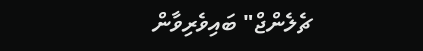ޗެލެންޖް" ބައިވެރިވާން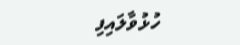ހުޅުވާލައިފި